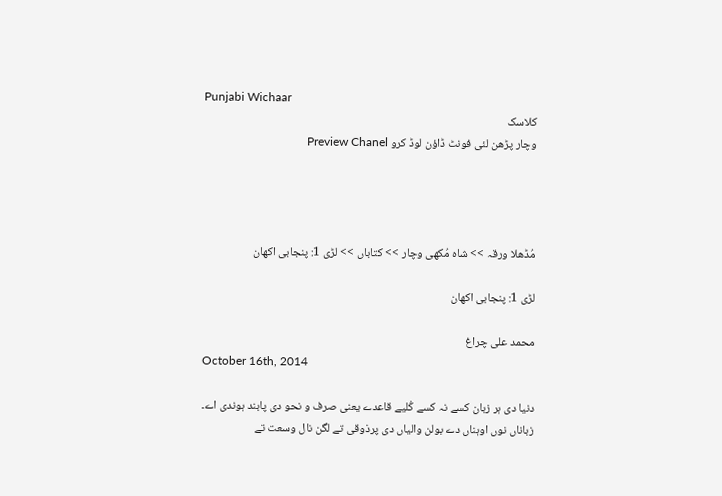Punjabi Wichaar
کلاسک
وچار پڑھن لئی فونٹ ڈاؤن لوڈ کرو Preview Chanel




مُڈھلا ورقہ >> شاہ مُکھی وچار >> کتاباں >> لڑی 1: پنجابی اکھان

لڑی 1: پنجابی اکھان

محمد علی چراغ
October 16th, 2014

دنیا دی ہر زبان کسے نہ کسے کُلیے قاعدے یعنی صرف و نحو دی پابند ہوندی اے۔ زباناں نوں اوہناں دے بولن والیاں دی پرذوقی تے لگن نال وسعت تے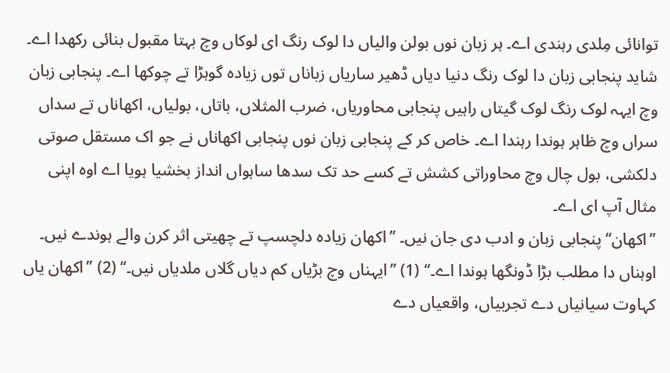توانائی مِلدی رہندی اے۔ ہر زبان نوں بولن والیاں دا لوک رنگ ای لوکاں وچ بہتا مقبول بنائی رکھدا اے۔ شاید پنجابی زبان دا لوک رنگ دنیا دیاں ڈھیر ساریاں زباناں توں زیادہ گوہڑا تے چوکھا اے۔ پنجابی زبان وچ ایہہ لوک رنگ لوک گیتاں راہیں پنجابی محاوریاں، ضرب المثلاں، باتاں، بولیاں، اکھاناں تے سداں سراں وچ ظاہر ہوندا رہندا اے۔ خاص کر کے پنجابی زبان نوں پنجابی اکھاناں نے جو اک مستقل صوتی دلکشی، بول چال وچ محاوراتی کشش تے کسے حد تک سدھا ساہواں انداز بخشیا ہویا اے اوہ اپنی مثال آپ ای اے۔
’’اکھان‘‘ پنجابی زبان و ادب دی جان نیں۔ ’’اکھان زیادہ دلچسپ تے چھیتی اثر کرن والے ہوندے نیں۔ اوہناں دا مطلب بڑا ڈونگھا ہوندا اے۔‘‘ (1) ’’ایہناں وچ بڑیاں کم دیاں گلاں ملدیاں نیں۔‘‘ (2) ’’اکھان یاں کہاوت سیانیاں دے تجربیاں، واقعیاں دے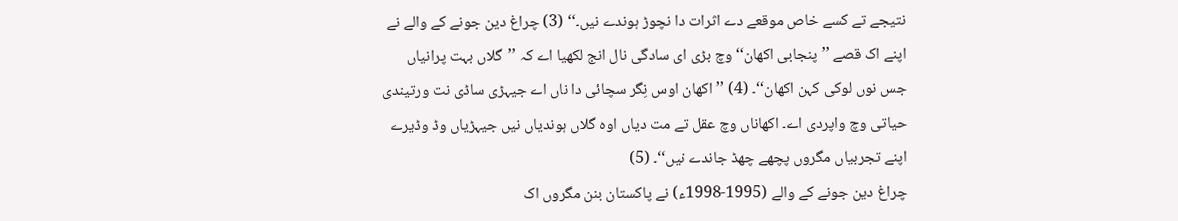نتیجے تے کسے خاص موقعے دے اثرات دا نچوڑ ہوندے نیں۔‘‘ (3) چراغ دین جونے کے والے نے اپنے اک قصے ’’پنجابی اکھان‘‘ وچ بڑی ای سادگی نال انج لکھیا اے کہ ’’گلاں بہت پرانیاں جس نوں لوکی کہن اکھان‘‘۔ (4) ’’اکھان اوس نِگر سچائی دا ناں اے جیہڑی ساڈی نت ورتیندی حیاتی وچ واپردی اے۔ اکھاناں وچ عقل تے مت دیاں اوہ گلاں ہوندیاں نیں جیہڑیاں وڈ وڈیرے اپنے تجربیاں مگروں پچھے چھڈ جاندے نیں‘‘۔ (5)
چراغ دین جونے کے والے (1995-1998ء) نے پاکستان بنن مگروں اک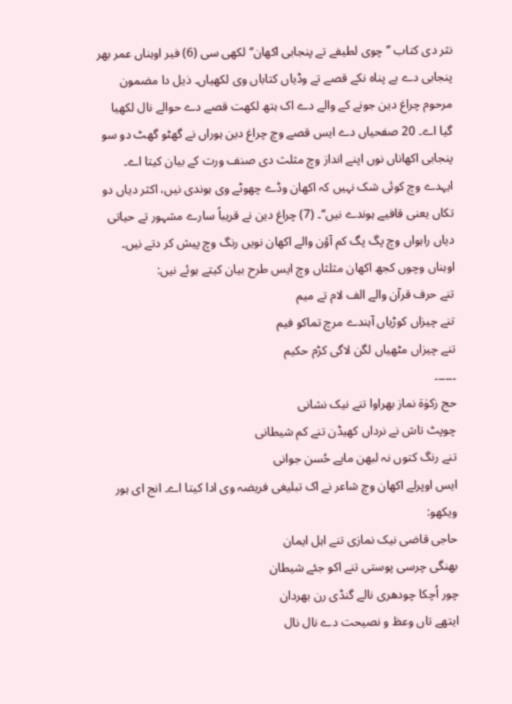نثر دی کتاب ’’چوی لطیفے تے پنجابی اکھان‘‘ لکھی سی (6) فیر اوہناں عمر بھر پنجابی دے بے پناہ نکے قصے تے وڈیاں کتاباں وی لکھیاں۔ ذیل دا مضمون مرحوم چراغ دین جونے کے والے دے اک ہتھ لکھت قصے دے حوالے نال لکھیا گیا اے۔ 20 صفحیاں دے ایس قصے وچ چراغ دین ہوراں نے گھٹو گھٹ دو سو پنجابی اکھاناں نوں اپنے انداز وچ مثلث دی صنف ورت کے بیان کیتا اے۔ ایہدے وچ کوئی شک نہیں کہ اکھان وڈے چھوٹے وی ہوندی نیں، اکثر دیاں دو تکاں یعنی قافیے ہوندے نیں‘‘۔ (7) چراغ دین نے قریباً سارے مشہور تے حیاتی دیاں راہواں وچ پگ پگ کم آؤن والے اکھان نویں رنگ وچ پیش کر دتے نیں۔ اوہناں وچوں کجھ اکھان مثلثاں وچ ایس طرح بیان کیتے ہوئے نیں:
تنے حرف قرآن والے الف لام تے میم
تنے چیزاں کوڑیاں آہندے مرچ تماکو فیم
تنے چیزاں مٹھیاں لگن لاگی کڑم حکیم
۔۔۔۔۔۔
حج زکوٰۃ نماز بھراوا تنے نیک نشانی
چوپٹ تاش نے نرداں کھیڈن تنے کم شیطانی
تنے رنگ کتوں نہ لبھن ماپے حُسن جوانی
ایس اوپرلے اکھان وچ شاعر نے اک تبلیغی فریضہ وی ادا کیتا اے۔ انج ای ہور ویکھو:
حاجی قاضی نیک نمازی تنے اہل ایمان
بھنگی چرسی پوستی تنے اکو جئے شیطان
چور اُچکا چودھری نالے گنڈی رن بھردان
ایتھے تاں وعظ و نصیحت دے نال نال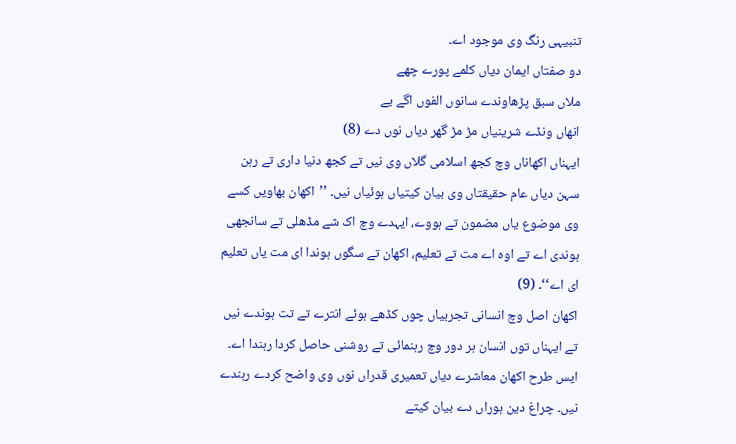تنبیہی رنگ وی موجود اے۔
دو صفتاں ایمان دیاں کلمے پورے چھے
ملاں سبق پڑھاوندے سانوں الفوں اگے یے
انھاں ونڈے شرینیاں مڑ مڑ گھر دیاں نوں دے (8)
ایہناں اکھاناں وچ کجھ اسلامی گلاں وی نیں تے کجھ دنیا داری تے رہن سہن دیاں عام حقیقتاں وی بیان کیتیاں ہوئیاں نیں۔ ’’اکھان بھاویں کسے وی موضوع یاں مضمون تے ہووے، ایہدے وچ اک شے مڈھلی تے سانجھی ہوندی اے تے اوہ اے مت تے تعلیم، اکھان تے سگوں ہوندا ای مت یاں تعلیم ای اے‘‘۔ (9)
اکھان اصل وچ انسانی تجربیاں چوں کڈھے ہوئے انترے تے تت ہوندے نیں تے ایہناں توں انسان ہر دور وچ رہنمائی تے روشنی حاصل کردا رہندا اے۔ ایس طرح اکھان معاشرے دیاں تعمیری قدراں نوں وی واضح کردے رہندے نیں۔ چراغ دین ہوراں دے بیان کیتے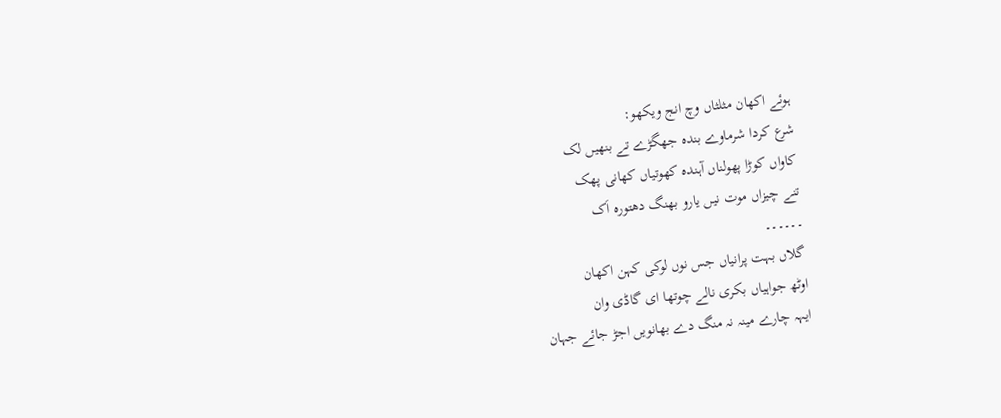ہوئے اکھان مثلثاں وچ انج ویکھو:
شرع کردا شرماوے بندہ جھگڑے تے بنھیں لک
کاواں کوڑا پھولناں آہندہ کھوتیاں کھانی پھک
تنے چیزاں موت نیں یارو بھنگ دھتورہ اَک
۔۔۔۔۔۔
گلاں بہت پرانیاں جس نوں لوکی کہن اکھان
اوٹھ جواہیاں بکری نالے چوتھا ای گاڈی وان
ایہہ چارے مینہ نہ منگ دے بھانویں اجڑ جائے جہان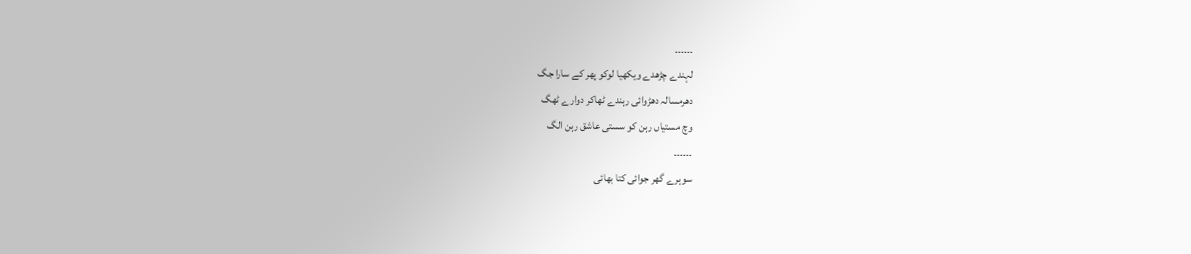۔۔۔۔۔۔
لہندے چڑھدے ویکھیا لوکو پھر کے سارا جگ
دھرمسالہ دھڑوائی رہندے ٹھاکر دوارے ٹھگ
وچ مستیاں رہن کو سستی عاشق رہن الگ
۔۔۔۔۔۔
سوہرے گھر جوائی کتا بھائی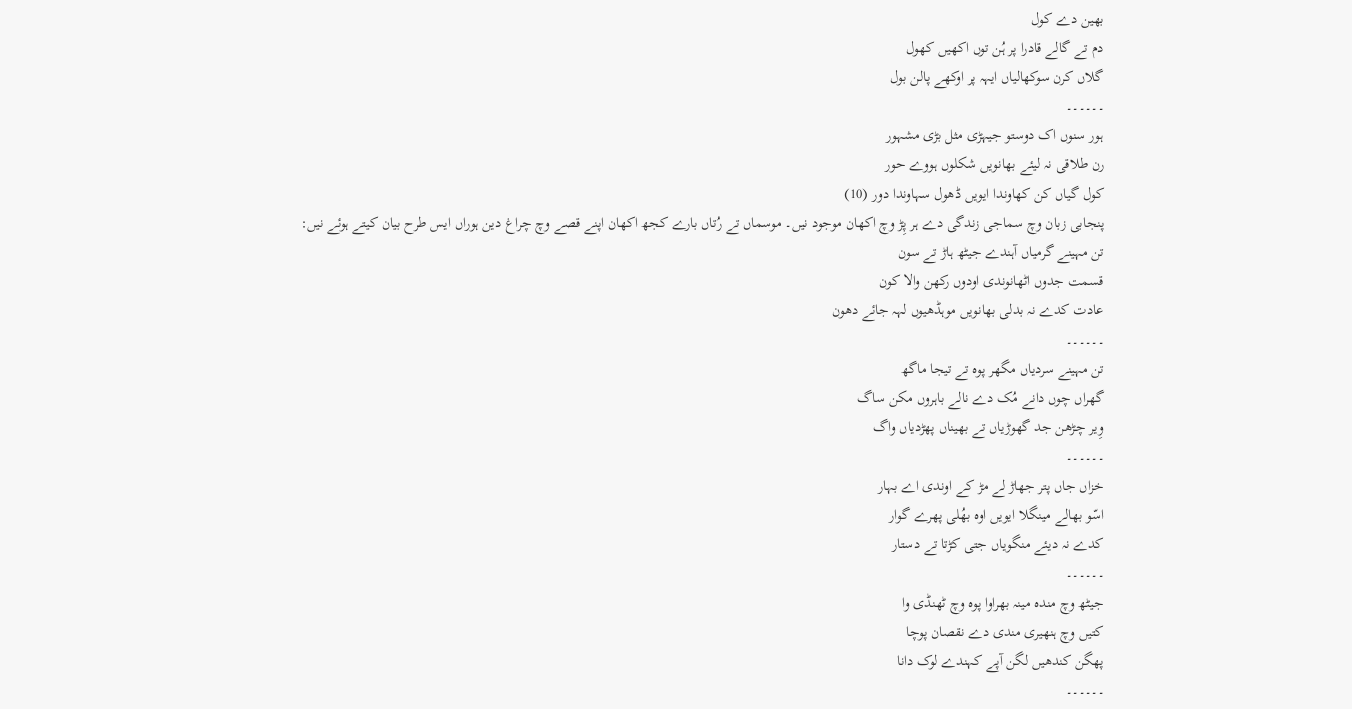بھین دے کول
دم تے گالے قادرا پر ہُن توں اکھیں کھول
گلاں کرن سوکھالیاں ایہہ پر اوکھے پالن بول
۔۔۔۔۔۔
ہور سنوں اک دوستو جیہڑی مثل بڑی مشہور
رن طلاقی نہ لیئے بھانویں شکلوں ہووے حور
کول گیاں کن کھاوندا ایویں ڈھول سہاوندا دور (10)
پنجابی زبان وچ سماجی زندگی دے ہر پِڑ وچ اکھان موجود نیں۔ موسماں تے رُتاں بارے کجھ اکھان اپنے قصے وچ چراغ دین ہوراں ایس طرح بیان کیتے ہوئے نیں:
تن مہینے گرمیاں آہندے جیٹھ ہاڑ تے سون
قسمت جدوں اٹھانوندی اودوں رکھن والا کون
عادت کدے نہ بدلی بھانویں موہڈھیوں لہہ جائے دھون
۔۔۔۔۔۔
تن مہینے سردیاں مگھر پوہ تے تیجا ماگھ
گھراں چوں دانے مُک دے نالے باہروں مکن ساگ
وِیر چڑھن جد گھوڑیاں تے بھیناں پھڑدیاں واگ
۔۔۔۔۔۔
خزاں جاں پتر جھاڑ لے مڑ کے اوندی اے بہار
اسّو بھالے مینگلا ایویں اوہ بھُلی پھرے گوار
کدے نہ دیئے منگویاں جتی کڑتا تے دستار
۔۔۔۔۔۔
جیٹھ وچ مندہ مینہ بھراوا پوہ وچ ٹھنڈی وا
کتیں وچ ہنھیری مندی دے نقصان پوچا
پھگن کندھیں لگن آپے کہندے لوک دانا
۔۔۔۔۔۔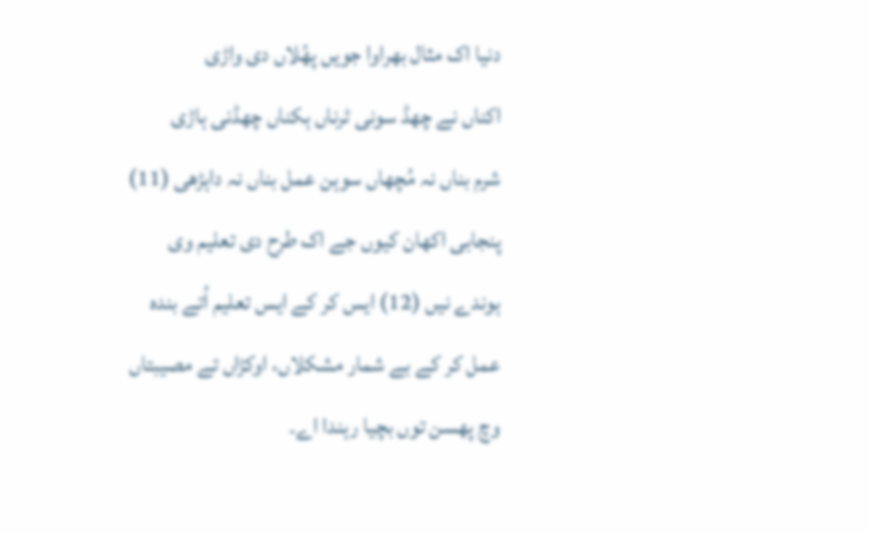دنیا اک مثال بھراوا جویں پھُلاں دی واڑی
اکناں نے چھڈ سونی ٹرناں ہکناں چھڈنی ہاڑی
شرم بناں نہ مُچھاں سوہن عمل بناں نہ داہڑھی (11)
پنجابی اکھان کیوں جے اک طرح دی تعلیم وی ہوندے نیں (12) ایس کر کے ایس تعلیم اُتے بندہ عمل کر کے بے شمار مشکلاں، اوکڑاں تے مصیبتاں وچ پھسن توں بچیا رہندا اے۔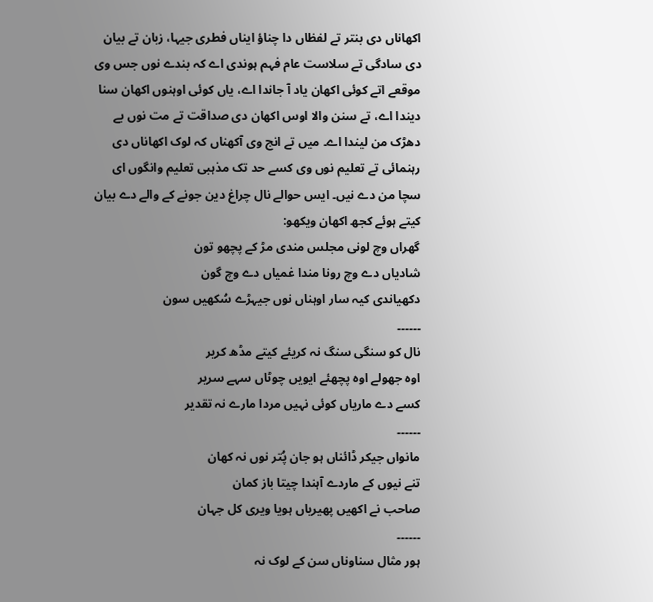اکھاناں دی بنتر تے لفظاں دا چناؤ ایناں فطری جیہا، زبان تے بیان دی سادگی تے سلاست عام فہم ہوندی اے کہ بندے نوں جس وی موقعے اتے کوئی اکھان یاد آ جاندا اے، یاں کوئی اوہنوں اکھان سنا دیندا اے، تے سنن والا اوس اکھان دی صداقت تے مت نوں بے دھڑک من لیندا اے۔ میں تے انج وی آکھناں کہ لوک اکھاناں دی رہنمائی تے تعلیم نوں وی کسے حد تک مذہبی تعلیم وانگوں ای سچا من دے نیں۔ ایس حوالے نال چراغ دین جونے کے والے دے بیان کیتے ہوئے کجھ اکھان ویکھو:
گھراں وچ لونی مجلس مندی مڑ کے پچھو تون
شادیاں دے وچ رونا مندا غمیاں دے وچ گون
دکھیاندی کیہ سار اوہناں نوں جیہڑے سُکھیں سون
۔۔۔۔۔۔
نال کو سنگی سنگ نہ کریئے کیتے مڈھ کریر
اوہ جھولے اوہ پچھئے ایویں چوٹاں سہے سریر
کسے دے ماریاں کوئی نہیں مردا مارے نہ تقدیر
۔۔۔۔۔۔
مانواں جیکر ڈائناں ہو جان پُتر نوں نہ کھان
تنے نیوں کے ماردے آہندا چیتا باز کمان
صاحب نے اکھیں پھیریاں ہویا ویری کل جہان
۔۔۔۔۔۔
ہور مثال سناوناں سن کے لوک نہ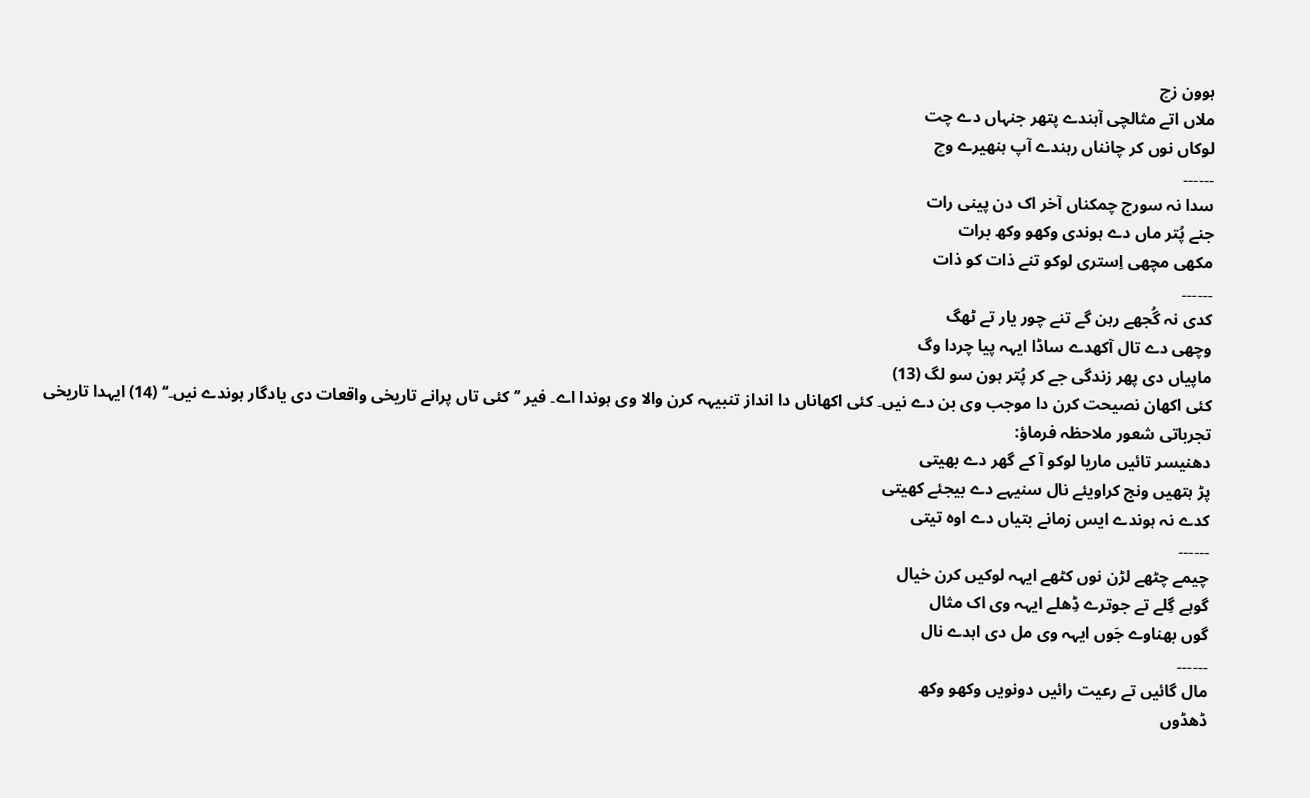ہوون زچ
ملاں اتے مثالچی آہندے پتھر جنہاں دے چت
لوکاں نوں کر چانناں رہندے آپ ہنھیرے وچ
۔۔۔۔۔۔
سدا نہ سورج چمکناں آخر اک دن پینی رات
جنے پُتر ماں دے ہوندی وکھو وکھ برات
مکھی مچھی اِستری لوکو تنے ذات کو ذات
۔۔۔۔۔۔
کدی نہ گُجھے رہن گے تنے چور یار تے ٹھگ
وچھی دے تال آکھدے ساڈا ایہہ پیا چردا وگ
ماپیاں دی پھر زندگی جے کر پُتر ہون سو لگ (13)
کئی اکھان نصیحت کرن دا موجب وی بن دے نیں۔ کئی اکھاناں دا انداز تنبیہہ کرن والا وی ہوندا اے۔ فیر ’’کئی تاں پرانے تاریخی واقعات دی یادگار ہوندے نیں۔‘‘ (14) ایہدا تاریخی تجرباتی شعور ملاحظہ فرماؤ:
دھنیسر تائیں ماریا لوکو آ کے گھر دے بھیتی
پڑ ہتھیں ونج کراویئے نال سنیہے دے بیجئے کھیتی
کدے نہ ہوندے ایس زمانے بتیاں دے اوہ تیتی
۔۔۔۔۔۔
چیمے چٹھے لڑن نوں کٹھے ایہہ لوکیں کرن خیال
گوہے گِلے تے جوترے ڈِھلے ایہہ وی اک مثال
گوں بھناوے جَوں ایہہ وی مل دی اہدے نال
۔۔۔۔۔۔
مال گائیں تے رعیت رائیں دونویں وکھو وکھ
ڈھڈوں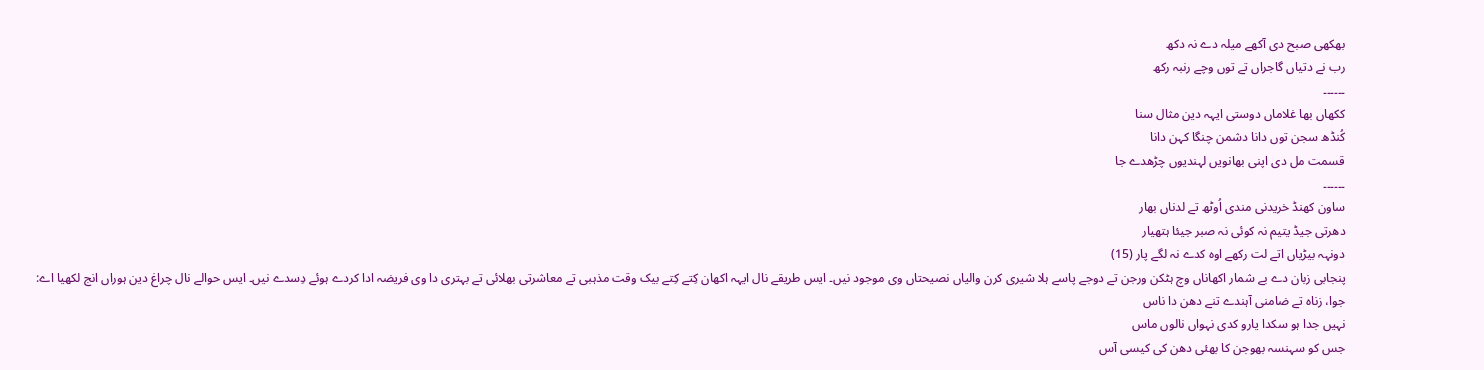بھکھی صبح دی آکھے میلہ دے نہ دکھ
رب نے دتیاں گاجراں تے توں وچے رنبہ رکھ
۔۔۔۔۔۔
ککھاں بھا غلاماں دوستی ایہہ دین مثال سنا
کُنڈھ سجن توں دانا دشمن چنگا کہن دانا
قسمت مل دی اپنی بھانویں لہندیوں چڑھدے جا
۔۔۔۔۔۔
ساون کھنڈ خریدنی مندی اُوٹھ تے لدناں بھار
دھرتی جیڈ یتیم نہ کوئی نہ صبر جیئا ہتھیار
دونہہ بیڑیاں اتے لت رکھے اوہ کدے نہ لگے پار (15)
پنجابی زبان دے بے شمار اکھاناں وچ ہٹکن ورجن تے دوجے پاسے ہلا شیری کرن والیاں نصیحتاں وی موجود نیں۔ ایس طریقے نال ایہہ اکھان کِتے کِتے بیک وقت مذہبی تے معاشرتی بھلائی تے بہتری دا وی فریضہ ادا کردے ہوئے دِسدے نیں۔ ایس حوالے نال چراغ دین ہوراں انج لکھیا اے:
جوا، زناہ تے ضامنی آہندے تنے دھن دا ناس
نہیں جدا ہو سکدا یارو کدی نہواں نالوں ماس
جس کو سہنسہ بھوجن کا بھئی دھن کی کیسی آس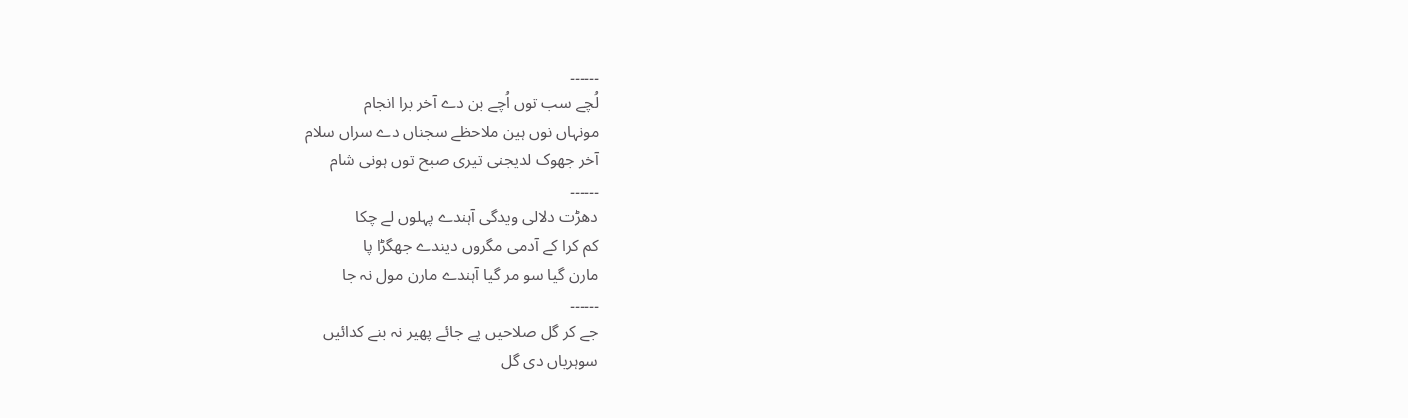۔۔۔۔۔۔
لُچے سب توں اُچے بن دے آخر برا انجام
مونہاں نوں ہین ملاحظے سجناں دے سراں سلام
آخر جھوک لدیجنی تیری صبح توں ہونی شام
۔۔۔۔۔۔
دھڑت دلالی ویدگی آہندے پہلوں لے چکا
کم کرا کے آدمی مگروں دیندے جھگڑا پا
مارن گیا سو مر گیا آہندے مارن مول نہ جا
۔۔۔۔۔۔
جے کر گل صلاحیں پے جائے پھیر نہ بنے کدائیں
سوہریاں دی گل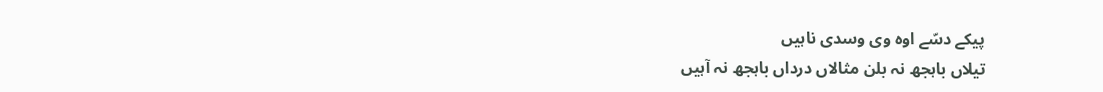پیکے دسّے اوہ وی وسدی ناہیں
تیلاں باہجھ نہ بلن مثالاں درداں باہجھ نہ آہیں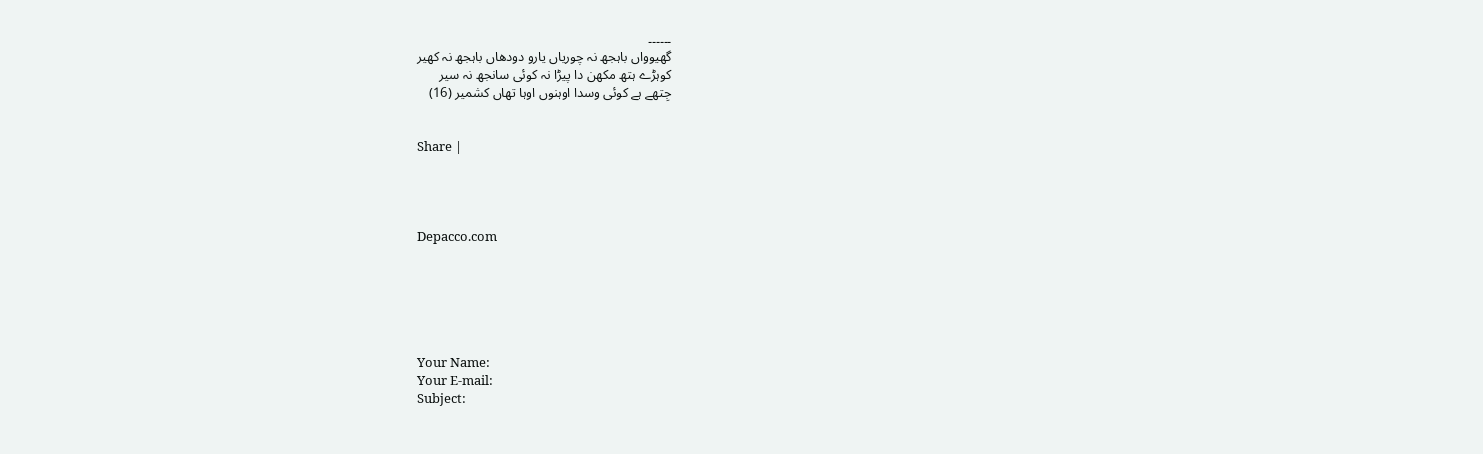۔۔۔۔۔۔
گھیوواں باہجھ نہ چوریاں یارو دودھاں باہجھ نہ کھیر
کوہڑے ہتھ مکھن دا پیڑا نہ کوئی سانجھ نہ سیر
جِتھے ہے کوئی وسدا اوہنوں اوہا تھاں کشمیر (16)


Share |




Depacco.com






Your Name:
Your E-mail:
Subject: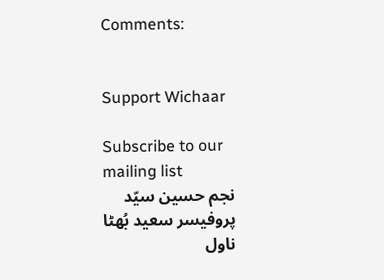Comments:


Support Wichaar

Subscribe to our mailing list
نجم حسین سیّد
پروفیسر سعید بُھٹا
ناول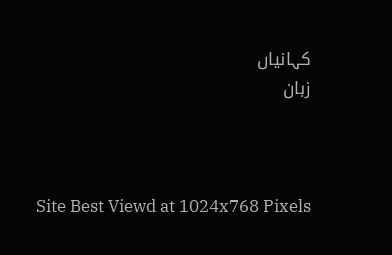کہانیاں
زبان



Site Best Viewd at 1024x768 Pixels